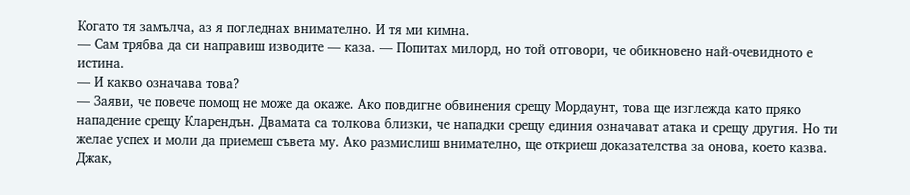Когато тя замълча, аз я погледнах внимателно. И тя ми кимна.
— Сам трябва да си направиш изводите — каза. — Попитах милорд, но той отговори, че обикновено най-очевидното е истина.
— И какво означава това?
— Заяви, че повече помощ не може да окаже. Ако повдигне обвинения срещу Мордаунт, това ще изглежда като пряко нападение срещу Кларендън. Двамата са толкова близки, че нападки срещу единия означават атака и срещу другия. Но ти желае успех и моли да приемеш съвета му. Ако размислиш внимателно, ще откриеш доказателства за онова, което казва. Джак,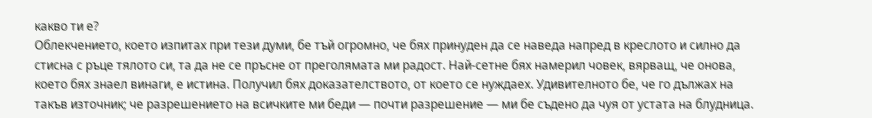какво ти е?
Облекчението, което изпитах при тези думи, бе тъй огромно, че бях принуден да се наведа напред в креслото и силно да стисна с ръце тялото си, та да не се пръсне от преголямата ми радост. Най-сетне бях намерил човек, вярващ, че онова, което бях знаел винаги, е истина. Получил бях доказателството, от което се нуждаех. Удивителното бе, че го дължах на такъв източник; че разрешението на всичките ми беди — почти разрешение — ми бе съдено да чуя от устата на блудница.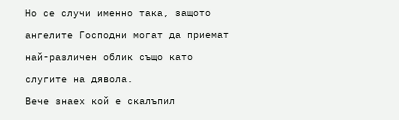Но се случи именно така, защото ангелите Господни могат да приемат най-различен облик също като слугите на дявола.
Вече знаех кой е скалъпил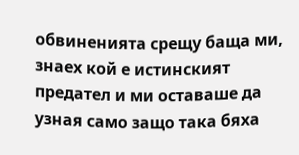обвиненията срещу баща ми, знаех кой е истинският предател и ми оставаше да узная само защо така бяха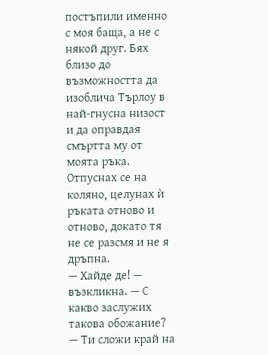постъпили именно с моя баща, а не с някой друг. Бях близо до възможността да изоблича Търлоу в най-гнусна низост и да оправдая смъртта му от моята ръка. Отпуснах се на коляно, целунах ѝ ръката отново и отново, докато тя не се разсмя и не я дръпна.
— Хайде де! — възкликна. — С какво заслужих такова обожание?
— Ти сложи край на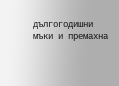дългогодишни мъки и премахна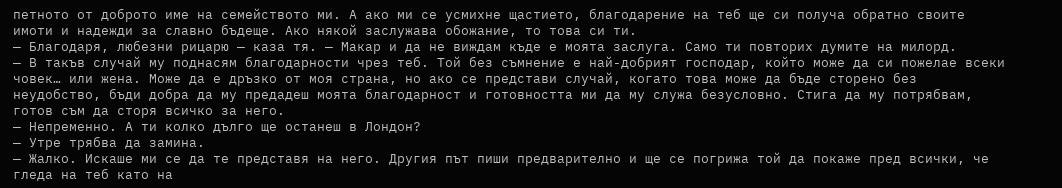петното от доброто име на семейството ми. А ако ми се усмихне щастието, благодарение на теб ще си получа обратно своите имоти и надежди за славно бъдеще. Ако някой заслужава обожание, то това си ти.
— Благодаря, любезни рицарю — каза тя. — Макар и да не виждам къде е моята заслуга. Само ти повторих думите на милорд.
— В такъв случай му поднасям благодарности чрез теб. Той без съмнение е най-добрият господар, който може да си пожелае всеки човек… или жена. Може да е дръзко от моя страна, но ако се представи случай, когато това може да бъде сторено без неудобство, бъди добра да му предадеш моята благодарност и готовността ми да му служа безусловно. Стига да му потрябвам, готов съм да сторя всичко за него.
— Непременно. А ти колко дълго ще останеш в Лондон?
— Утре трябва да замина.
— Жалко. Искаше ми се да те представя на него. Другия път пиши предварително и ще се погрижа той да покаже пред всички, че гледа на теб като на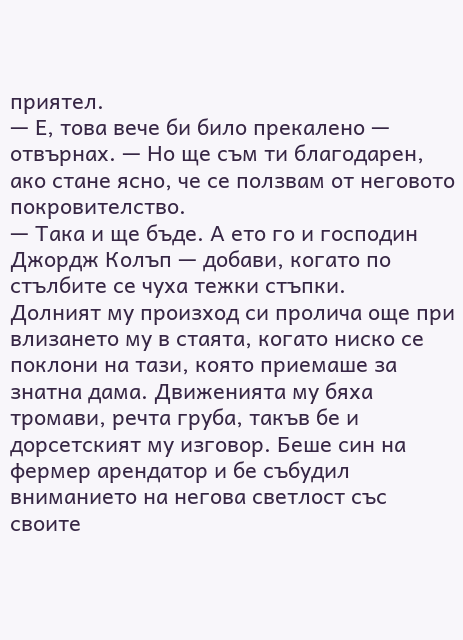приятел.
— Е, това вече би било прекалено — отвърнах. — Но ще съм ти благодарен, ако стане ясно, че се ползвам от неговото покровителство.
— Така и ще бъде. А ето го и господин Джордж Колъп — добави, когато по стълбите се чуха тежки стъпки.
Долният му произход си пролича още при влизането му в стаята, когато ниско се поклони на тази, която приемаше за знатна дама. Движенията му бяха тромави, речта груба, такъв бе и дорсетският му изговор. Беше син на фермер арендатор и бе събудил вниманието на негова светлост със своите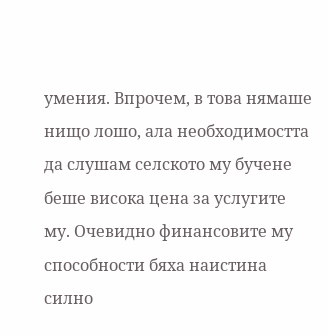умения. Впрочем, в това нямаше нищо лошо, ала необходимостта да слушам селското му бучене беше висока цена за услугите му. Очевидно финансовите му способности бяха наистина силно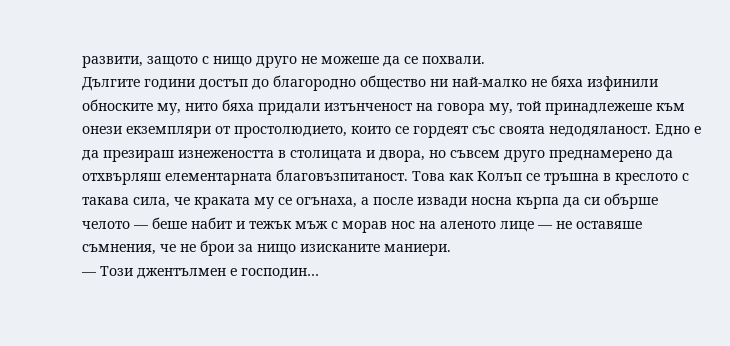развити, защото с нищо друго не можеше да се похвали.
Дългите години достъп до благородно общество ни най-малко не бяха изфинили обноските му, нито бяха придали изтънченост на говора му, той принадлежеше към онези екземпляри от простолюдието, които се гордеят със своята недодяланост. Едно е да презираш изнежеността в столицата и двора, но съвсем друго преднамерено да отхвърляш елементарната благовъзпитаност. Това как Колъп се тръшна в креслото с такава сила, че краката му се огънаха, а после извади носна кърпа да си обърше челото — беше набит и тежък мъж с морав нос на аленото лице — не оставяше съмнения, че не брои за нищо изисканите маниери.
— Този джентълмен е господин…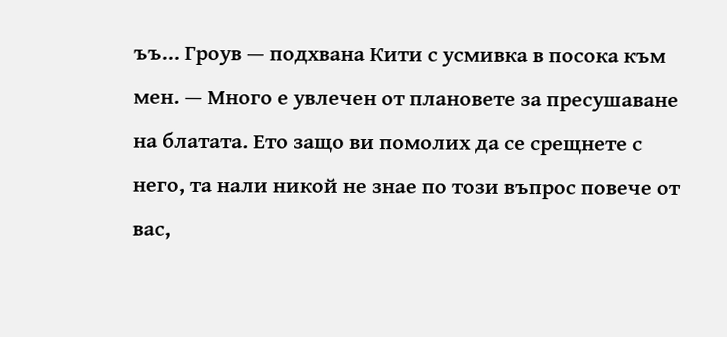ъъ… Гроув — подхвана Кити с усмивка в посока към мен. — Много е увлечен от плановете за пресушаване на блатата. Ето защо ви помолих да се срещнете с него, та нали никой не знае по този въпрос повече от вас,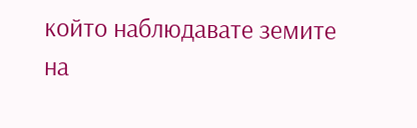който наблюдавате земите на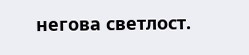негова светлост.